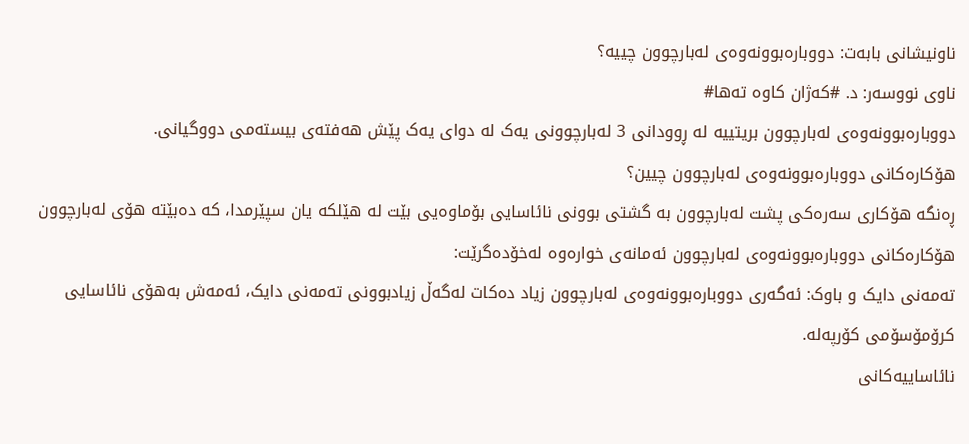ناونیشانی بابەت: دووبارەبوونەوەی لەبارچوون چییە؟
ناوی نووسەر: د. #کەژان کاوە تەها#
دووبارەبوونەوەی لەبارچوون بریتییە لە ڕوودانی 3 لەبارچوونی یەک لە دوای یەک پێش هەفتەی بیستەمی دووگیانی.
هۆکارەکانی دووبارەبوونەوەی لەبارچوون چیین؟
ڕەنگە هۆکاری سەرەکی پشت لەبارچوون بە گشتی بوونی نائاسایی بۆماوەیی بێت لە هێلکە یان سپێرمدا، کە دەبێتە هۆی لەبارچوون
هۆکارەکانی دووبارەبوونەوەی لەبارچوون ئەمانەی خوارەوە لەخۆدەگرێت:
تەمەنی دایک و باوک: ئەگەری دووبارەبوونەوەی لەبارچوون زیاد دەکات لەگەڵ زیادبوونی تەمەنی دایک، ئەمەش بەهۆی نائاسایی کرۆمۆسۆمی کۆرپەلە.
نائاساییەکانی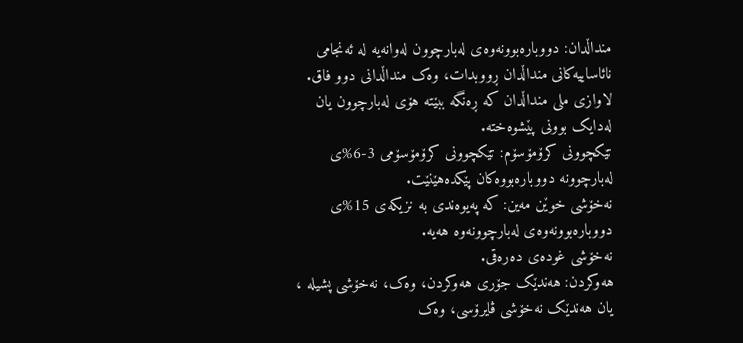منداڵدان: دووبارەبوونەوەی لەبارچوون لەوانەیە لە ئەنجامی نائاساییەکانی منداڵدان ڕووبدات، وەک منداڵدانی دوو فاق.
لاوازی ملی منداڵدان کە ڕەنگە ببێتە هۆی لەبارچوون یان لەدایک بوونی پێشوەختە.
تێکچوونی کرۆمۆسۆم: تێکچوونی کرۆمۆسۆمی 3-6%ی لەبارچوونە دووبارەبووەکان پێکدەهێنێت.
نەخۆشی خوێن مەین: کە پەیوەندی بە نزیکەی 15%ی دووبارەبوونەوەی لەبارچوونەوە هەیە.
نەخۆشی غودەی دەرەقی.
هەوکردن: هەندێک جۆری هەوکردن، وەک، نەخۆشی پشیلە ، یان هەندێک نەخۆشی ڤایرۆسی، وەک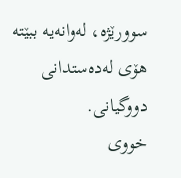سوورێژە، لەوانەیە ببێتە هۆی لەدەستدانی دووگیانی.
خووی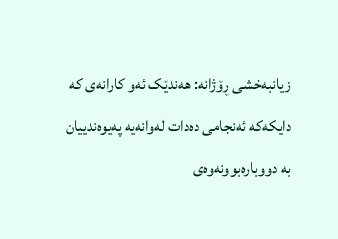زیانبەخشی ڕۆژانە: هەندێک ئەو کارانەی کە دایکەکە ئەنجامی دەدات لەوانەیە پەیوەندییان بە دووبارەبوونەوەی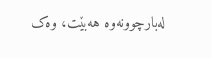لەبارچوونەوە هەبێت، وەک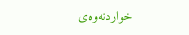خواردنەوەی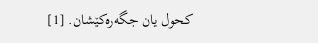کحول یان جگەرەکێشان. [1]